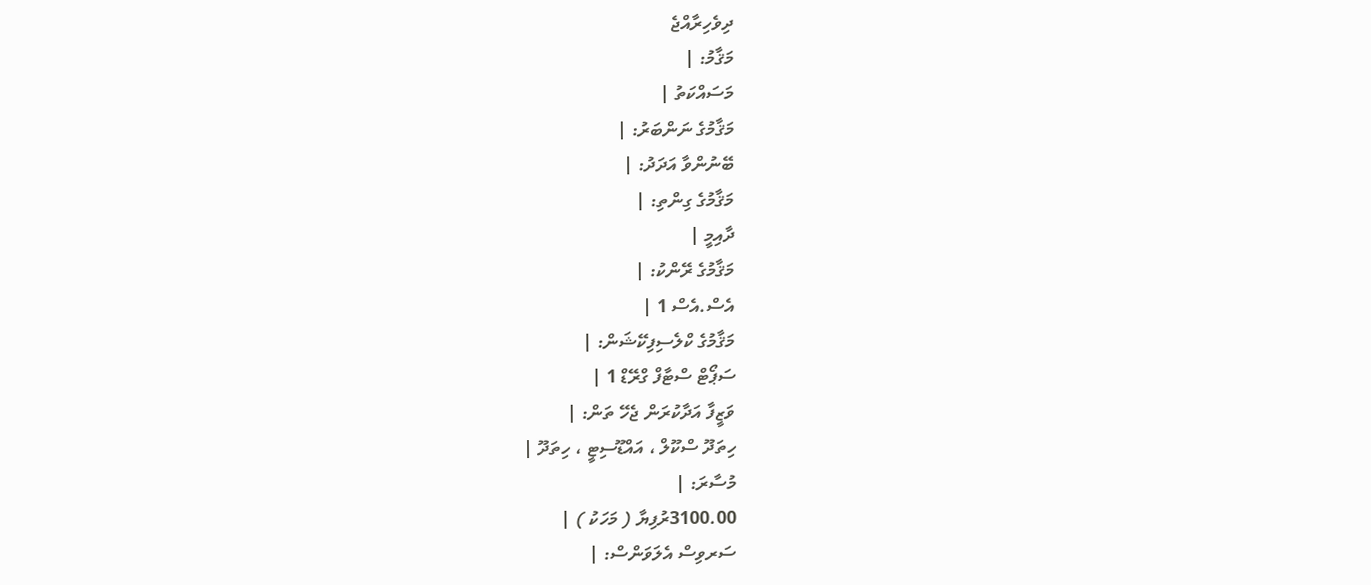ދިވެހިރާއްޖެ
މަޤާމު: |
މަސައްކަތު |
މަޤާމުގެ ނަންބަރު: |
ބޭނުންވާ އަދަދު: |
މަޤާމުގެ ގިންތި: |
ދާއިމީ |
މަޤާމުގެ ރޭންކު: |
އެސް.އެސް 1 |
މަޤާމުގެ ކްލެސިފިކޭޝަން: |
ސަޕޯޓް ސްޓާފް ގްރޭޑް 1 |
ވަޒީފާ އަދާކުރަން ޖެހޭ ތަން: |
ހިތަދޫ ސްކޫލް ، އައްޑޫސިޓީ ، ހިތަދޫ |
މުސާރަ: |
3100.00ރުފިޔާ ( މަހަކު ) |
ސަރވިސް އެލަވަންސް: |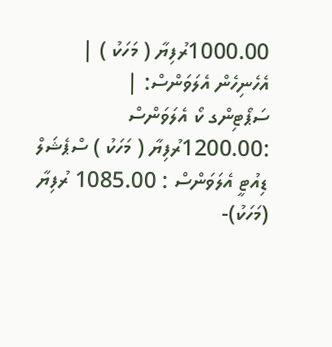1000.00ރުފިޔާ ( މަހަކު ) |
އެހެނިހެން އެލަވަންސް: |
ސަޕޯޓިންގ ކޯ އެލަވަންސް :1200.00ރުފިޔާ ( މަހަކު ) ސްޕެޝަލް ޑިއުޓީ އެލަވަންސް : 1085.00 ރުފިޔާ (މަހަކު)-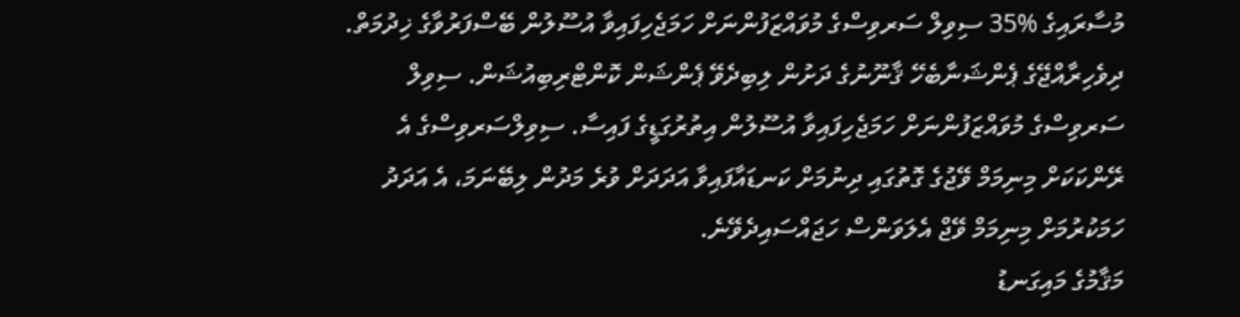މުސާރައިގެ %35 ސިވިލް ސަރވިސްގެ މުވައްޒަފުންނަށް ހަމަޖެހިފައިވާ އުސޫލުން ބޭސްފަރުވާގެ ޚިދުމަތް. ދިވެހިރާއްޖޭގެ ޕެންޝަނާބެހޭ ޤާނޫނުގެ ދަށުން ލިބިދެވޭ ޕެންޝަން ކޮންޓްރިބިއުޝަން. ސިވިލް ސަރވިސްގެ މުވައްޒަފުންނަށް ހަމަޖެހިފައިވާ އުސޫލުން އިތުރުގަޑީގެ ފައިސާ. ސިވިލްސަރވިސްގެ އެ ރޭންކަކަށް މިނިމަމް ވޭޖުގެ ގޮތުގައި ދިނުމަށް ކަނޑައާފައިވާ އަދަދަށް ވުރެ މަދުން ލިބޭނަމަ، އެ އަދަދު ހަމަކުރުމަށް މިނިމަމް ވޭޖް އެލަވަންސް ހަޖައްސައިދެވޭނެ.
މަޤާމުގެ މައިގަނޑު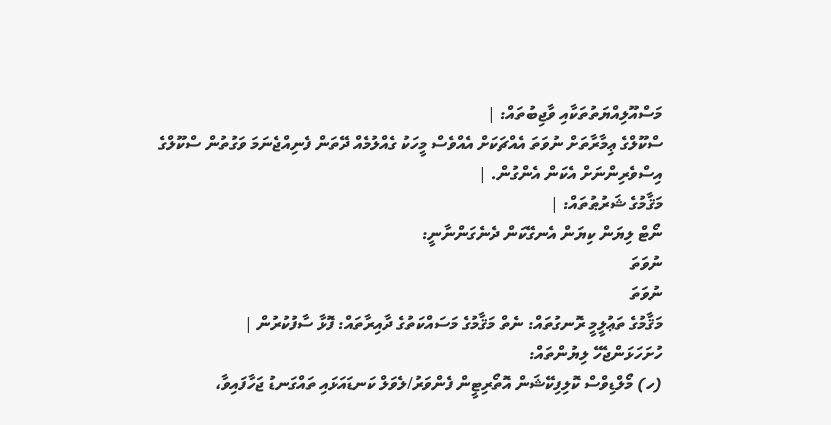މަސްއޫލިއްޔަތުތަކާއި ވާޖިބުތައް: |
ސްކޫލްގެ ޢިމާރާތަށް ނުވަތަ އެއްޗަކަށް އެއްވެސް މީހަކު ގެއްލުމެއް ދޭތަން ފެނިއްޖެނަމަ ވަގުތުން ސްކޫލްގެ އިސްވެރިންނަށް އެކަން އެންގުން. |
މަޤާމުގެ ޝަރުޠުތައް: |
ނޯޓް ލިޔަން ކިޔަން އެނގޭކަން ދެނެގަންނާނީ:
ނުވަތަ
ނުވަތަ
މަޤާމުގެ ތަޢުލީމީ ރޮނގުތައް: ނެތް މަޤާމުގެ މަސައްކަތުގެ ދާއިރާތައް: ފޮޅާ ސާފުކުރުން |
ހުށަހަޅަންޖެހޭ ލިޔުންތައް:
(ހ) މޯލްޑިވްސް ކޮލިފިކޭޝަން އޮތޯރިޓީން ފެންވަރު/ލެވަލް ކަނޑައަޅައި ތައްގަނޑު ޖަހާފައިވާ،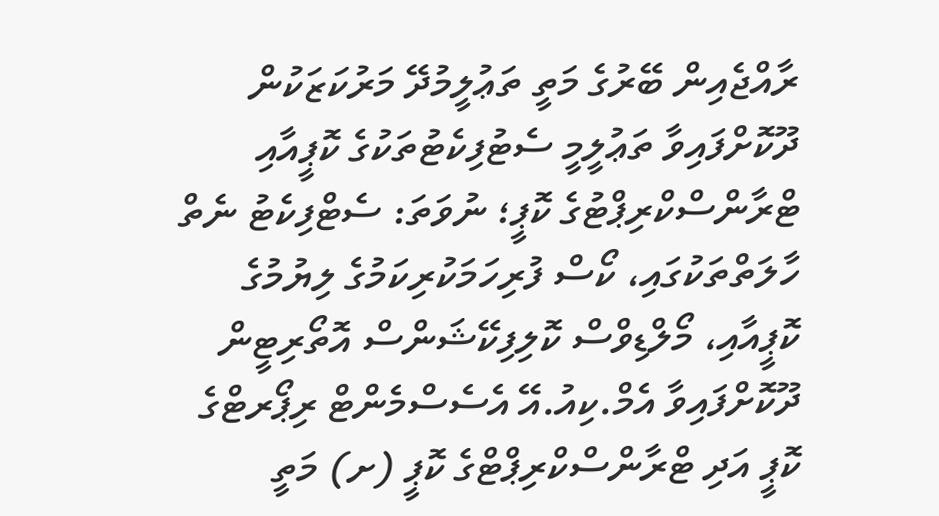ރާއްޖެއިން ބޭރުގެ މަތީ ތަޢުލީމުދޭ މަރުކަޒަކުން ދޫކޮށްފައިވާ ތަޢުލީމީ ސެޓުފިކެޓުތަކުގެ ކޮޕީއާއި ޓްރާންސްކްރިޕްޓުގެ ކޮޕީ؛ ނުވަތަ: ސެޓްފިކެޓު ނެތް ހާލަތްތަކުގައި، ކޯސް ފުރިހަމަކުރިކަމުގެ ލިޔުމުގެ ކޮޕީއާއި، މޯލްޑިވްސް ކޮލިފިކޭޝަންސް އޮތޯރިޓީން ދޫކޮށްފައިވާ އެމް.ކިއު.އޭ އެސެސްމެންޓް ރިޕޯރޓްގެ ކޮޕީ އަދި ޓްރާންސްކްރިޕްޓްގެ ކޮޕީ (ށ) މަތީ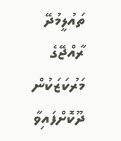ތައުލީމުދޭ ރާއްޖޭގެ މަރުކަޒަކުން ދޫކޮށްފައިވާ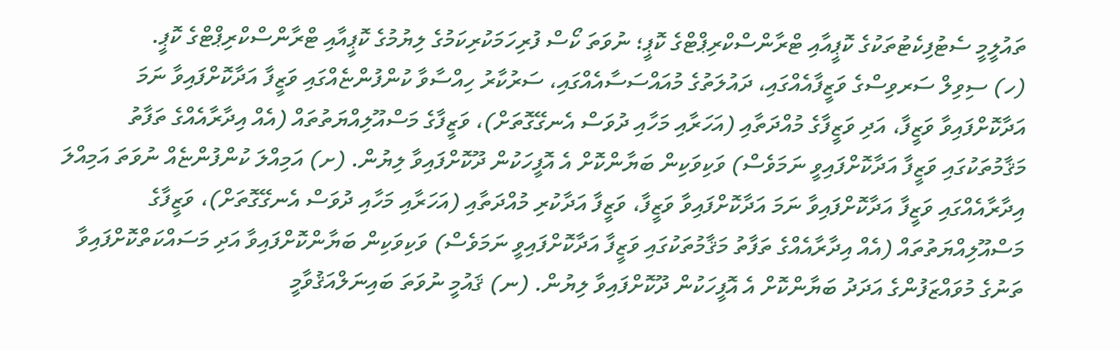ތައުލީމީ ސެޓުފިކެޓުތަކުގެ ކޮޕީއާއި ޓްރާންސްކްރިޕްޓްގެ ކޮޕީ؛ ނުވަތަ ކޯސް ފުރިހަމަކުރިކަމުގެ ލިޔުމުގެ ކޮޕީއާއި ޓްރާންސްކްރިޕްޓްގެ ކޮޕީ.
(ހ) ސިވިލް ސަރވިސްގެ ވަޒީފާއެއްގައި، ދައުލަތުގެ މުއައްސަސާއެއްގައި، ސަރުކާރު ހިއްސާވާ ކުންފުންޏެއްގައި ވަޒީފާ އަދާކޮށްފައިވާ ނަމަ އަދާކޮށްފައިވާ ވަޒީފާ، އަދި ވަޒީފާގެ މުއްދަތާއި (އަހަރާއި މަހާއި ދުވަސް އެނގޭގޮތަށް)، ވަޒީފާގެ މަސްއޫލިއްޔަތުތައް (އެއް އިދާރާއެއްގެ ތަފާތު މަޤާމުތަކުގައި ވަޒީފާ އަދާކޮށްފައިވީ ނަމަވެސް) ވަކިވަކިން ބަޔާންކޮށް އެ އޮފީހަކުން ދޫކޮށްފައިވާ ލިޔުން. (ށ) އަމިއްލަ ކުންފުންޏެއް ނުވަތަ އަމިއްލަ އިދާރާއެއްގައި ވަޒީފާ އަދާކޮށްފައިވާ ނަމަ އަދާކޮށްފައިވާ ވަޒީފާ، ވަޒީފާ އަދާކުރި މުއްދަތާއި (އަހަރާއި މަހާއި ދުވަސް އެނގޭގޮތަށް)، ވަޒީފާގެ މަސްއޫލިއްޔަތުތައް (އެއް އިދާރާއެއްގެ ތަފާތު މަޤާމުތަކުގައި ވަޒީފާ އަދާކޮށްފައިވީ ނަމަވެސް) ވަކިވަކިން ބަޔާންކޮށްފައިވާ އަދި މަސައްކަތްކޮށްފައިވާ ތަނުގެ މުވައްޒަފުންގެ އަދަދު ބަޔާންކޮށް އެ އޮފީހަކުން ދޫކޮށްފައިވާ ލިޔުން. (ނ) ޤައުމީ ނުވަތަ ބައިނަލްއަޤުވާމީ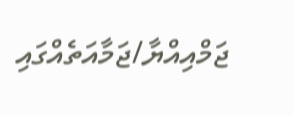ޖަމްއިއްޔާ/ޖަމާއަތެއްގައި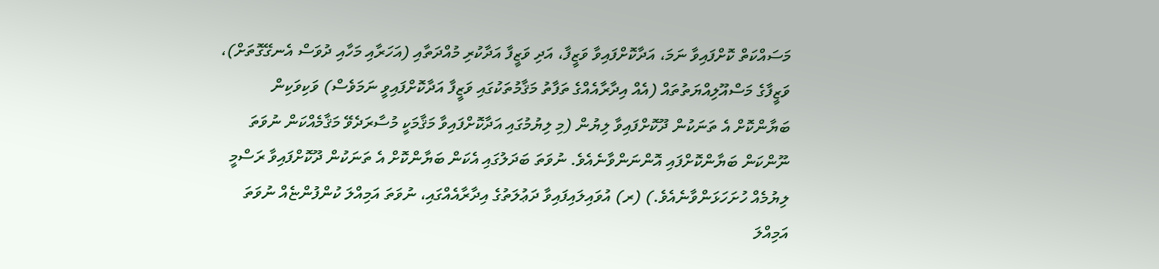މަސައްކަތް ކޮށްފައިވާ ނަމަ، އަދާކޮށްފައިވާ ވަޒީފާ، އަދި ވަޒީފާ އަދާކުރި މުއްދަތާއި (އަހަރާއި މަހާއި ދުވަސް އެނގޭގޮތަށް)، ވަޒީފާގެ މަސްއޫލިއްޔަތުތައް (އެއް އިދާރާއެއްގެ ތަފާތު މަޤާމުތަކުގައި ވަޒީފާ އަދާކޮށްފައިވީ ނަމަވެސް) ވަކިވަކިން ބަޔާންކޮށް އެ ތަނަކުން ދޫކޮށްފައިވާ ލިޔުން (މި ލިޔުމުގައި އަދާކޮށްފައިވާ މަޤާމަކީ މުސާރަދެވޭ މަޤާމެއްކަން ނުވަތަ ނޫންކަން ބަޔާންކޮށްފައި އޮންނަންވާނެއެވެ. ނުވަތަ ބަދަލުގައި އެކަން ބަޔާންކޮށް އެ ތަނަކުން ދޫކޮށްފައިވާ ރަސްމީ ލިޔުމެއް ހުށަހަޅަންވާނެއެވެ.) (ރ) އުވައިލައިފައިވާ ދަޢުލަތުގެ އިދާރާއެއްގައި، ނުވަތަ އަމިއްލަ ކުންފުންޏެއް ނުވަތަ އަމިއްލަ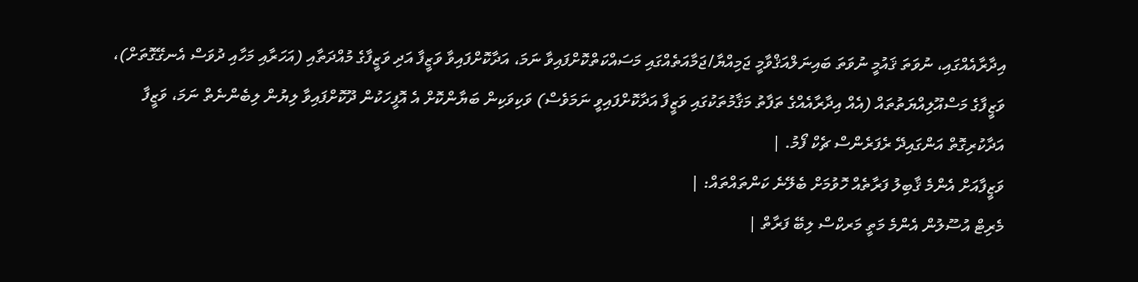އިދާރާއެއްގައި، ނުވަތަ ޤައުމީ ނުވަތަ ބައިނަލްއަޤްވާމީ ޖަމިއްޔާ/ޖަމާއަތެއްގައި މަސައްކަތްކޮށްފައިވާ ނަމަ، އަދާކޮށްފައިވާ ވަޒީފާ އަދި ވަޒީފާގެ މުއްދަތާއި (އަހަރާއި މަހާއި ދުވަސް އެނގޭގޮތަށް)، ވަޒީފާގެ މަސްއޫލިއްޔަތުތައް (އެއް އިދާރާއެއްގެ ތަފާތު މަޤާމުތަކުގައި ވަޒީފާ އަދާކޮށްފައިވީ ނަމަވެސް) ވަކިވަކިން ބަޔާންކޮށް އެ އޮފީހަކުން ދޫކޮށްފައިވާ ލިޔުން ލިބެންނެތް ނަމަ، ވަޒީފާ އަދާކުރިގޮތް އަންގައިދޭ ރެފަރެންސް ޗެކް ފޯމު. |
ވަޒީފާއަށް އެންމެ ޤާބިލު ފަރާތެއް ހޮވުމަށް ބެލޭނެ ކަންތައްތައް: |
މެރިޓް އުސޫލުން އެންމެ މަތީ މަރކްސް ލިބޭ ފަރާތް |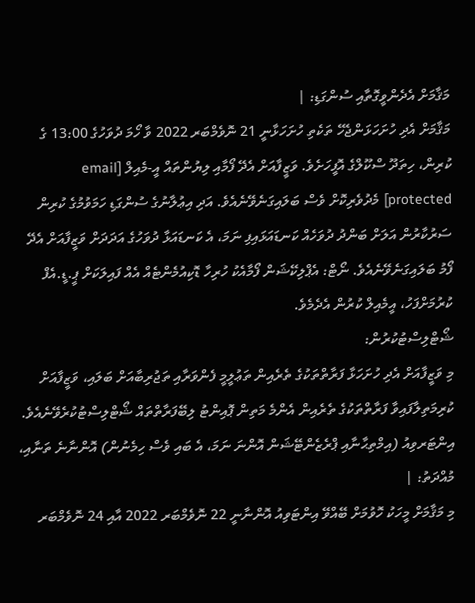މަޤާމަށް އެދެންވީގޮތާއި ސުންގަޑި: |
މަޤާމަށް އެދި ހުށަހަޅަންޖެހޭ ތަކެތި ހުށަހަޅާނީ 21 ނޮވެމްބަރ 2022 ވާ ހޯމަ ދުވަހުގެ 13:00 ގެ ކުރިން، ހިތަދޫ ސްކޫލްގެ އޮފީހަށެވެ. ވަޒީފާއަށް އެދޭ ފޯމާއި ލިޔުންތައް އީ-މެއިލް [email protected] މެދުވެރިކޮށް ވެސް ބަލައިގަނެވޭނެއެވެ. އަދި އިޢުލާނުގެ ސުންގަޑި ހަމަވުމުގެ ކުރިން ސަރުކާރުން އަލަށް ބަންދު ދުވަހެއް ކަނޑައަޅައިފި ނަމަ، އެ ކަނޑައަޅާ ދުވަހުގެ އަދަދަށް ވަޒީފާއަށް އެދޭ ފޯމު ބަލައިގަނެވޭނެއެވެ. ނޯޓް: އެޕްލިކޭޝަން ފޯމާއެކު ހުރިހާ ޑޮކިއުމެންޓެއް އެއް ފައިލަކަށް ޕީ.ޑީ.އެފް ކުރުމަށްފަހު، އީމެއިލް ކުރުން އެދެމެވެ.
ޝޯޓްލިސްޓުކުރުން:
މި ވަޒީފާއަށް އެދި ހުށަހަޅާ ފަރާތްތަކުގެ ތެރެއިން ތަޢުލީމީ ފެންވަރާއި ތަޖުރިބާއަށް ބަލައި، ވަޒީފާއަށް ކުރިމަތިލާފައިވާ ފަރާތްތަކުގެ ތެރެއިން އެންމެ މަތިން ޕޮއިންޓު ލިބޭފަރާތްތައް ޝޯޓްލިސްޓުކުރެވޭނެއެވެ.
އިންޓަރވިއު (އިމްތިޙާނާއި ޕްރެޒެންޓޭޝަން އޮންނަ ނަމަ، އެ ބައި ވެސް ހިމެނުން) އޮންނާނެ ތަނާއި، މުއްދަތު: |
މި މަޤާމަށް މީހަކު ހޮވުމަށް ބޭއްވޭ އިންޓަވިއު އޮންނާނީ 22 ނޮވެމްބަރ 2022 އާއި 24 ނޮވެމްބަރ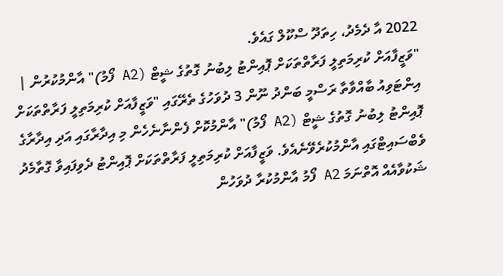2022 އާ ދެމެދު، ހިތަދޫ ސްކޫލް ގައެވެ.
"ވަޒީފާއަށް ކުރިމަތިލީ ފަރާތްތަކަށް ޕޮއިންޓު ލިބުނު ގޮތުގެ ޝީޓް (A2 ފޯމު)" އާންމުކުރުން |
އިންޓަވިއު ބާއްވާތާ ރަސްމީ ބަންދު ނޫން 3 ދުވަހުގެ ތެރޭގައި "ވަޒީފާއަށް ކުރިމަތިލީ ފަރާތްތަކަށް ޕޮއިންޓު ލިބުނު ގޮތުގެ ޝީޓް (A2 ފޯމު)" އާންމުކޮށް ފެންނާނެހެން މި އިދާރާގައި އަދި އިދާރާގެ ވެބްސައިޓްގައި އާންމުކުރެވޭނެއެވެ. ވަޒީފާއަށް ކުރިމަތިލީ ފަރާތްތަކަށް ޕޮއިންޓު ދެވިފައިވާ ގޮތާމެދު ޝަކުވާއެއް އޮތްނަމަ A2 ފޯމު އާންމުކުރާ ދުވަހުން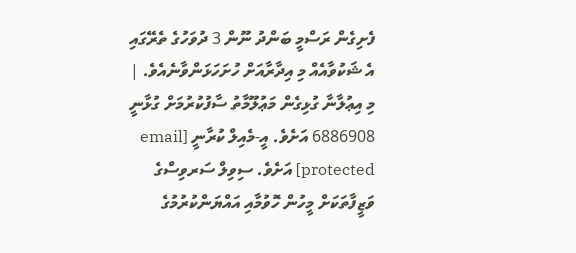ފެށިގެން ރަސްމީ ބަންދު ނޫން 3 ދުވަހުގެ ތެރޭގައި އެ ޝަކުވާއެއް މި އިދާރާއަށް ހުށަހަޅަންވާނެއެވެ. |
މި އިޢުލާނާ ގުޅިގެން މަޢުލޫމާތު ސާފުކުރުމަށް ގުޅާނީ 6886908 އަށެވެ. އީ-މެއިލް ކުރާނީ [email protected] އަށެވެ. ސިވިލް ސަރވިސްގެ ވަޒީފާތަކަށް މީހުން ހޮވުމާއި އައްޔަންކުރުމުގެ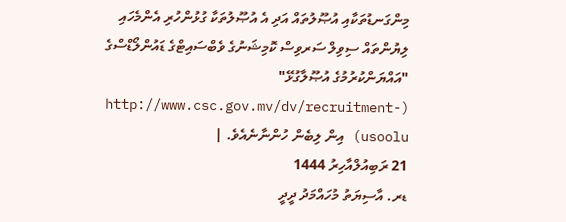މިންގަނޑުތަކާއި އުޞޫލުތައް އަދި އެ އުޞޫލުތަކާ ގުޅުންހުރި އެންމެހައި ލިޔުންތައް ސިވިލް ސަރވިސް ކޮމިޝަނުގެ ވެބްސައިޓްގެ ޑައުންލޯޑްސްގެ "އައްޔަންކުރުމުގެ އުޞޫލާގުޅޭ" (http://www.csc.gov.mv/dv/recruitment-usoolu) އިން ލިބެން ހުންނާނެއެވެ. |
21 ރަބިއުލްއާހިރު 1444
ޑރ. އާސިޔަތު މުހައްމަދު ދީދީ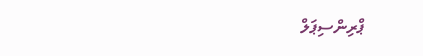ޕްރިންސިޕަލް